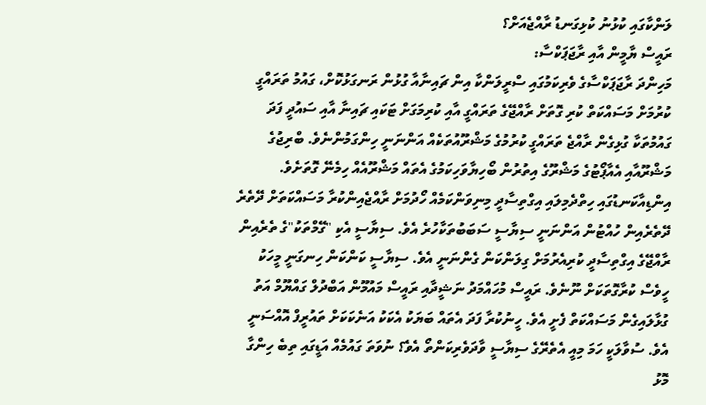ލަންކާގައި ކުޅުނު ކުޅިގަނޑު ރާއްޖެއަށް؟
ރައީސް ޔާމީން އާއި ރާޖަޕަކްސާ:
މަހިންދަ ރާޖަޕަކްސާގެ ވެރިކަމުގައި ސްރީލަންކާ އިން ޗައިނާއާ ގުޅުން ރަނގަޅުކޮށް، ގައުމު ތަރައްގީ ކުރުމަށް މަސައްކަތް ކުރި ގޮތަށް ރާއްޖޭގެ ތަރައްގީ އާއި ކުރިމަގަށް ޓަކައި ޗައިނާ އާއި ސައުދީ ފަދަ ގައުމުތަކާ ގުޅިގެން ރާއްޖެ ތަރައްގީ ކުރުމުގެ މަޝްރޫއުތަކެއް އަންނަނީ ހިންގަމުންނެވެ. ބްރިޖުގެ މަޝްރޫއާއި އެއާޕޯޓުގެ މަޝްރޫގެ އިތުރުން ބޯހިޔާވަހިކަމުގެ އެތައް މަޝްރޫއެއް ހިމެނޭ ގޮތަށެވެ.
އިންޑިއާކަނޑުގައި ހިތްދެމިލައި އިގްތިސާދީ މިނިވަންކަމެއް ހޯދުމަށް ރާއްޖެއިންކުރާ މަސައްކަތަށް ދޭތެރެ ދޭތެރެއިން ހުއްޓުން އަންނަނީ ސިޔާސީ ސަބަބުތަކާހުރެ އެވެ. ސިޔާސީ އެކި "ގޭމްތަކު"ގެ ތެރެއިން ރާއްޖޭގެ އިގްތިސާދީ ކުރިއެރުމަށް ގިލަންކަން ގެންނަނީ އެވެ. ސިޔާސީ ކަންކަން ހިނގަނީ މީހަކު ހީވެސް ކުރާގޮތަކަށް ނޫނެވެ. ރައީސް މުހައްމަދު ނަޝީދާއި ރައީސް މައުމޫން އަބްދުލް ގައްޔޫމް އަތު ގުޅާލައިގެން މަސައްކަތް ފެށީ އެވެ. ހީނުކުރާ ފަދަ އެތައް ބަޔަކު އެކަކު އަނެކަކަށް ތައުރީފް އޮއްސަނީ އެވެ. ސުވާލަކީ ހަމަ މިއީ އެތެރޭގެ ސިޔާސީ ވާދަވެރިކަންތޯ އެވެ؟ ނުވަތަ ގައުމެއް އަޑީގައި ތިބެ ހިންގާ މޮޅު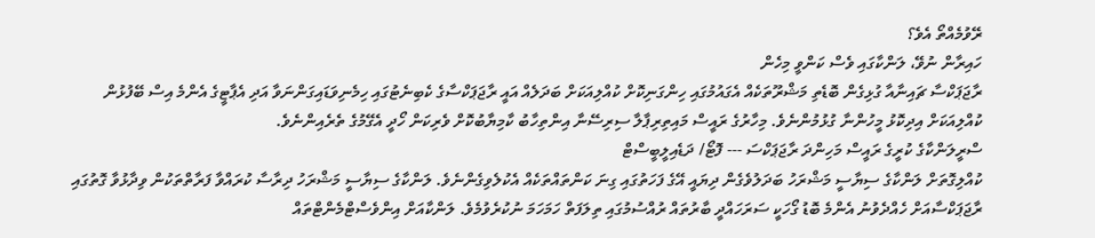ރޭވުމެއްތޯ އެވެ؟
ހައިރާން ނުވޭ، ލަންކާގައި ވެސް ކަންވީ މިހެން
ރާޖަޕަކްސާ ޗައިނާއާ ގުޅިގެން ބޮޑެތި މަޝްރޫތަކެއް އެގައުމުގައި ހިންގަނިކޮށް ކުއްލިއަކަށް ބަދަލެއް އައީ ރާޖަޕަކްސާގެ ކެބިނެޓުގައި ހިމެނިވަޑައިގަންނަވާ އަދި އެޕާޓީގެ އެންމެ އިސް ބޭފުޅުން ކުއްލިއަކަށް އިދިކޮޅު މީހުންނާ ގުޅުމުންނެވެ. މިހާރުގެ ރައީސް މައިތިރިޕާލާ ސިރިސޭނާ އިންތިހާބު ކާމިޔާބުކޮށް ވެރިކަން ހޯދީ އެގޭމުގެ ތެރެއިންނެވެ.
ސްރީލަންކާގެ ކުރީގެ ރައީސް މަހިންދަ ރާޖަޕަކްސަ --- ފޮޓޯ/ ދަޑެއިލީބީސްޓް
ކުއްލިގޮތަށް ލަންކާގެ ސިޔާސީ މަޝްރަހު ބަދަލުވެގެން ދިޔައީ އޭގެ ފަހަތުގައި ގިނަ ކަންތައްތަކެއް އެކުލެވިގެންނެވެ. ލަންކާގެ ސިޔާސީ މަޝްރަހު ދިރާސާ ކުރައްވާ ފަރާތްތަކުން ވިދާޅުވާ ގޮތުގައި ރާޖަޕަކްސާއަށް ހެއްދެވުނު އެންމެ ބޮޑު ގޯހަކީ ސަރަހައްދީ ބާރުތައް ރުއްސުމުގައި ތިލަފަތް ހަމަހަމަ ނުކުރެވުމެވެ. ލަންކާއަށް އިންވެސްޓްމެންޓްތައް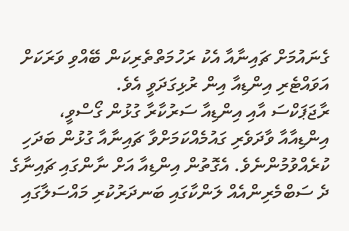ގެނައުމަށް ޗައިނާއާ އެކު ރަހުމަތްތެރިކަން ބޭއްވި ވަރަކަށް އަވައްޓެރި އިންޑިއާ އިން ރުޅިގަދަވީ އެވެ.
ރާޖަޕަކްސަ އާއި އިންޑިއާ ސަރުކާރާ ގުޅުން ގޯސްވީ، އިންޑިއާއާ ވާދަވެރި ގައުމެއްކަމަށްވާ ޗައިނާއާ ގުޅުން ބަދަހި ކުރެއްވުމުންނެވެ. އެގޮތުން އިންޑިއާ އަށް ނާންގައި ޗައިނާގެ ދެ ސަބްމެރިންއެއް ލަންކާގައި ބަނދަރުކުރި މައްސަލާގައި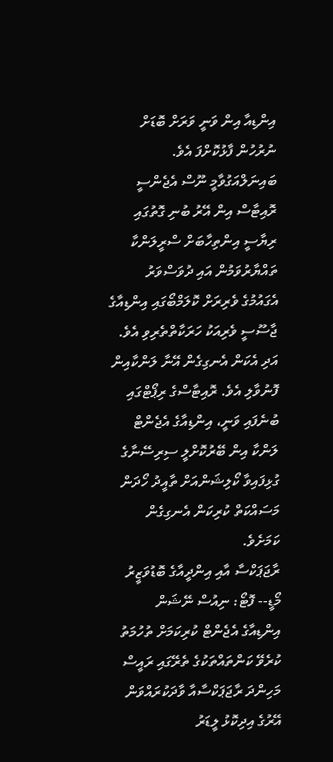އިންޑިއާ އިން ވަނީ ވަރަށް ބޮޑަށް ނުރުހުން ފާޅުކޮށްފަ އެވެ.
ބައިނަލްއަގުވާމީ ނޫސް އެޖެންސީ ރޮއިޓާސް އިން އޭރު ބުނި ގޮތުގައި ރިޔާސީ އިންތިހާބަށް ސްރީލަންކާ ތައްޔާރުވަމުން އައި ދުވަސްވަރު އެގައުމުގެ ވެރިރަށް ކޮލަމްބޯގައި އިންޑިއާގެ ޖާސޫސީ ވެރިއަކު ހަރަކާތްތެރިވި އެވެ. އަދި އެކަން އެނގިގެން އޭނާ ލަންކާއިން ފޮނުވާލި އެވެ. ރޮއިޓާސްގެ ރިޕޯޓްގައި ބުނެފައި ވަނީ، އިންޑިއާގެ އެޖެންޓް ލަންކާ އިން ބޭރުކޮށްލީ ސިރިސޭނާގެ ގުޅިފައިވާ ކޯލިޝަންއަށް ތާއީދު ހޯދަން މަސައްކަތް ކުރިކަން އެނގިގެން ކަމަށެވެ.
ރާޖަޕަކްސާ އާއި އިންދީއާގެ ބޮޑުވަޒީރު މޯޑީ-- ފޮޓޯ: ނިއުސް ނޭޝަން
އިންޑިއާގެ އެޖެންޓް ކުރިކަމަށް ތުހުމަތު ކުރެވޭ ކަންތައްތަކުގެ ތެރޭގައި ރައީސް މަހިންދަ ރާޖަޕަކްސާއާ ވާދަކުރައްވަން އޭރުގެ އިދިކޮޅު ލީޑަރު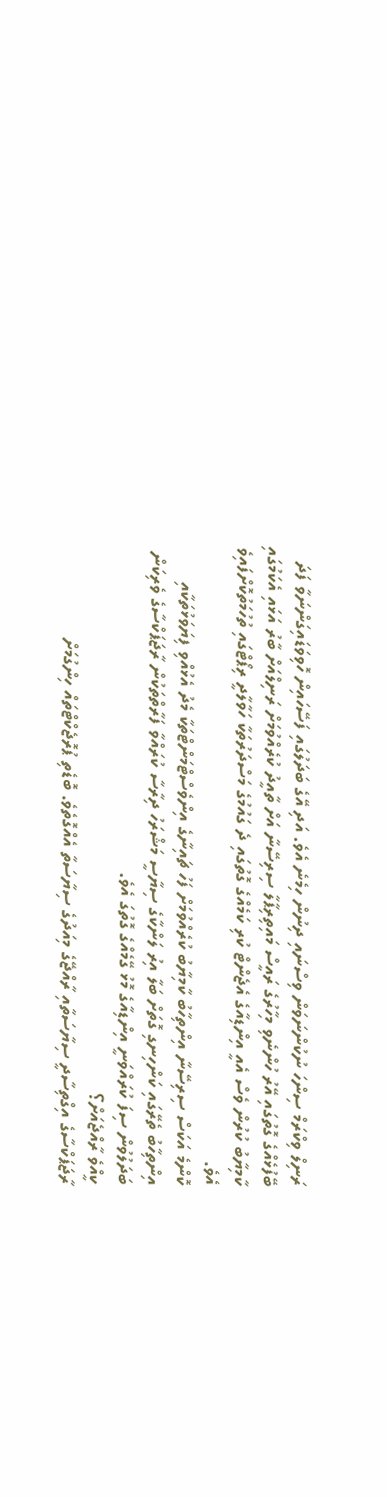ރަނިލް ވިކްރަމް ސިންހަ ނުކުންނަވަން ވިސްނައި ދިނުން ހިމެނެ އެވެ. އަދި އޭގެ ބަދަލުގައި ފަސޭހައިން ހޮވިވަޑައިގަންނަވާ ފަދަ ބޭފުޅެއްގެ ގޮތުގައި އޭރު ހުންނެވި މިހާރުގެ ރައީސް މައިތިރިޕާލާ ސިރިސޭނާ އަށް ތާއީދު ކުރެއްވުމަށް ރަނިލްއަށް ބާރު އަޅައި އެކަމުގައި ކާމިޔާބު ކުރުން ވެސް އެއީ އިންޑިއާގެ އެޖެންޓް ކުރި ކަމެއްގެ ގޮތުގައި ދެ ގައުމުގެ މަސްދަރުތަކާ ހަވާލާދީ ރިޕޯޓްގައި ތުހުމަތުކޮށްފައިވެ އެވެ.
ކޮންމެ އަކަސް ސިރިސޭނާ އިންތިހާބު ކާމިޔާބު ކުރެއްވުމަށް ފަހު ޗައިނާގެ އިންވެސްޓްމަންޓްތަކާ މެދު އެޅުއްވި ފިޔަވަޅުތަކާއި އިންތިހާބު ތެރޭގައި ކަންހިނގި ގޮތަށް ބަލާ އިރު ލަންކާގެ ސިޔާސީ މަޝްރަހު ދިރާސާ ކުރައްވާ ފަރާތްތަކުން ރާޖަޕަކްސާގެ ވެރިކަން ބަދަލުވުން ސިފަ ކުރައްވަނީ އިންޑިއާގެ މޮޅު ގޭމެއްގެ ގޮތުގަ އެވެ.
ކީއްވެ ރާއްޖެއަށް؟
ރާޖަޕަކްސާގެ އިގްތިސާދީ ސިޔާސަތާއި ރާއްޖޭގެ މިއަދުގެ ސިޔާސަތާ އެއްގޮތެވެ. ބޮޑެތި ޕުރޮޖެކްޓްތައް ހިންގުމަށް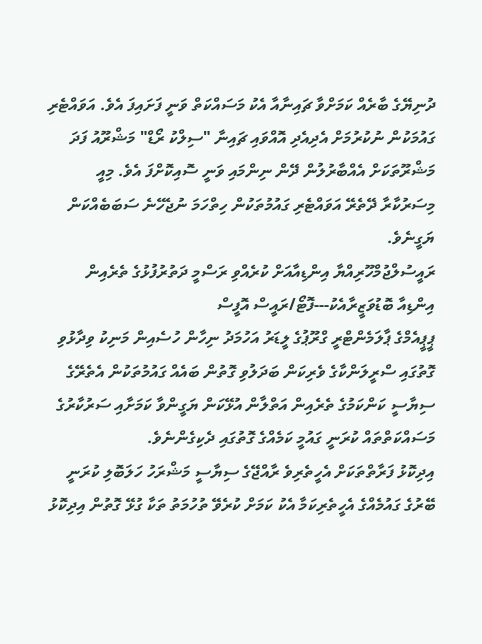ދުނިޔޭގެ ބާރެއް ކަމަށްވާ ޗައިނާއާ އެކު މަސައްކަތް ވަނީ ފަށައިފަ އެވެ. އަވައްޓެރި ގައުމަކުން ނުކުރުމަށް އެދިއެދި އޮއްވައި ޗައިނާ "ސިލްކު ރޯޑް" މަޝްރޫއު ފަދަ މަޝްރޫތަކަށް އެއްބާރުލުން ދޭން ނިންމައި ވަނީ ސޮއިކޮށްފަ އެވެ. މިއީ މިސަރުކާރާ ދޭތެރޭ އަވައްޓެރި ގައުމުތަކުން ހިތްހަމަ ނުޖެހޭނެ ސަބަބެއްކަން ޔަގީނެވެ.
ރައީސުލްޖުމްހޫރިއްޔާ އިންޑިއާއަށް ކުރެއްވި ރަސްމީ ދަތުރުފުޅުގެ ތެރެއިން އިންޑިއާ ބޮޑުވަޒީރާއެކު---ފޮޓޯ/ރައީސް އޮފީސް
ޕީޕީއެމްގެ ޕާލަމެންޓްރީ ގްރޫޕުގެ ލީޑަރު އަހުމަދު ނިހާން ހުސެއިން މަނިކު ވިދާޅުވި ގޮތުގައި ސްރީލަންކާގެ ވެރިކަން ބަދަލުވި ގޮތުން ބައެއް ގައުމުތަކުން އެތެރޭގެ ސިޔާސީ ކަންކަމުގެ ތެރެއިން އަތްލާން އުޅޭކަން ޔަގީންވާ ކަމަށާއި ސަރުކާރުގެ މަސައްކަތްތައް ކުރަނީ ގައުމީ ކަމެއްގެ ގޮތުގައި ދެކިގެންނެވެ.
އިދިކޮޅު ފަރާތްތަކަށް އެހީތެރިވެ ރާއްޖޭގެ ސިޔާސީ މަޝްރަހު ހަލަބޮލި ކުރަނީ ބޭރުގެ ގައުމެއްގެ އެހީތެރިކަމާ އެކު ކަމަށް ކުރެވޭ ތުހުމަތު ތަކާ ގުޅޭ ގޮތުން އިދިކޮޅު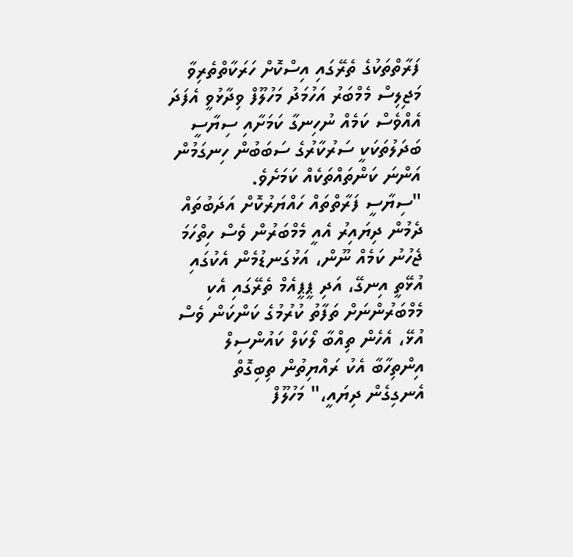ފަރާތްތަކުގެ ތެރޭގައި އިސްކޮށް ހަރަކާތްތެރިވާ މަޖިލިސް މެމްބަރު އަހުމަދު މަހުލޫފް ވިދާޅުވީ އެފަދަ އެއްވެސް ކަމެއް ނުހިނގާ ކަމަށާއި ސިޔާސީ ބަދަލުތަކަކީ ސަރުކާރުގެ ސަބަބުން ހިނގަމުން އަންނަ ކަންތައްތަކެއް ކަމަށެވެ.
"ސިޔާސީ ފަރާތްތައް ހައްޔަރުކޮށް އަދަބުތައް ދެމުން ދިޔައިރު އެއީ މެމްބަރުން ވެސް ހިތްހަމަ ޖެހުނު ކަމެއް ނޫން، އަޅުގަނޑުމެން އެކުގައި އުޅޭތީ އިނގޭ، އަދި ޕީޕީއެމް ތެރޭގައި އެކި މެމްބަރުންނަށް ތަފާތު ކުރުމުގެ ކަންކަން ވެސް އުޅޭ، އެހެން ތިއްބާ ލޯކަލް ކައުންސިލް އިންތިހާބާ އެކު ރައްޔިތުން ތިބިގޮތް އެނގިގެން ދިޔައީ،" މަހުލޫފް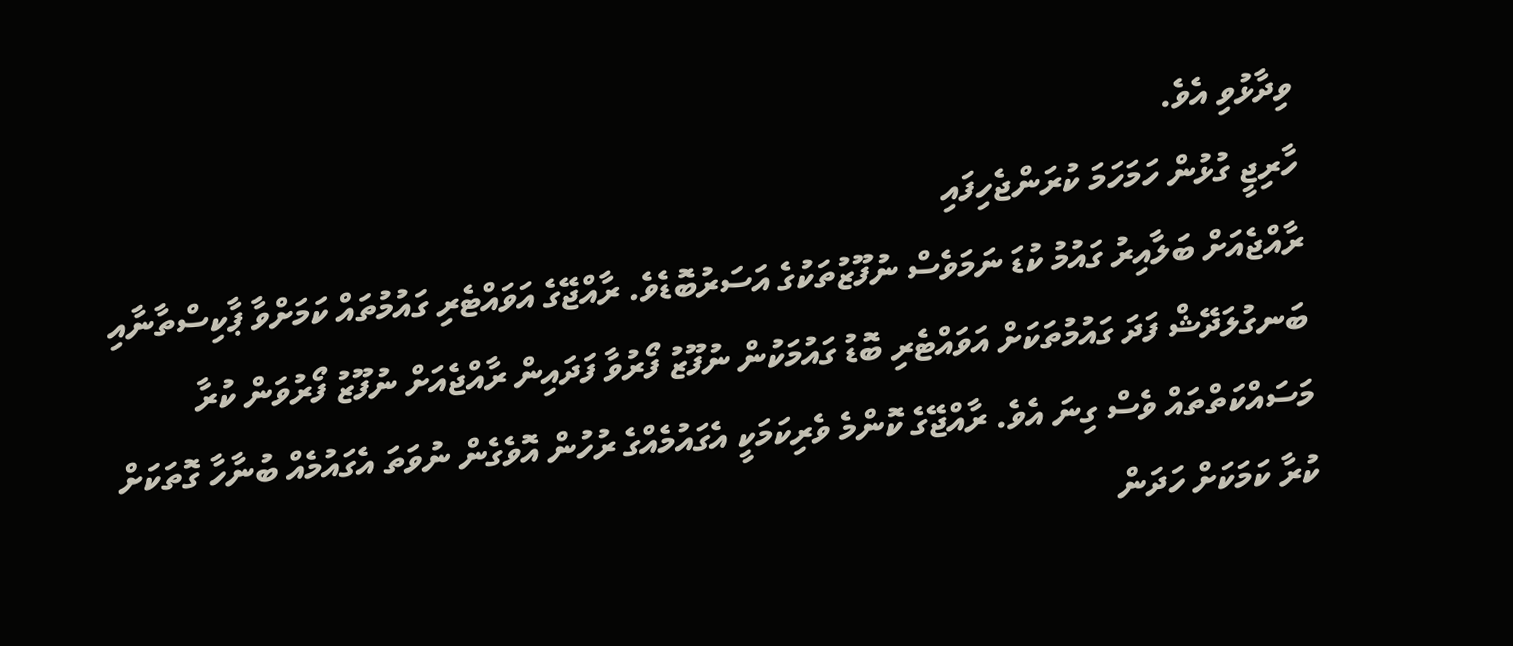ވިދާޅުވި އެވެ.
ހާރިޖީ ގުޅުން ހަމަހަމަ ކުރަންޖެހިފައި
ރާއްޖެއަށް ބަލާއިރު ގައުމު ކުޑަ ނަމަވެސް ނުފޫޒުތަކުގެ އަސަރުބޮޑެވެ. ރާއްޖޭގެ އަވައްޓެރި ގައުމުތައް ކަމަށްވާ ޕާކިސްތާނާއި ބަނގުލަދޭޝް ފަދަ ގައުމުތަކަށް އަވައްޓެރި ބޮޑު ގައުމަކުން ނުފޫޒު ފޯރުވާ ފަދައިން ރާއްޖެއަށް ނުފޫޒު ފޯރުވަން ކުރާ މަސައްކަތްތައް ވެސް ގިނަ އެވެ. ރާއްޖޭގެ ކޮންމެ ވެރިކަމަކީ އެގައުމެއްގެ ރުހުން އޮވެގެން ނުވަތަ އެގައުމެއް ބުނާހާ ގޮތަކަށް ކުރާ ކަމަކަށް ހަދަން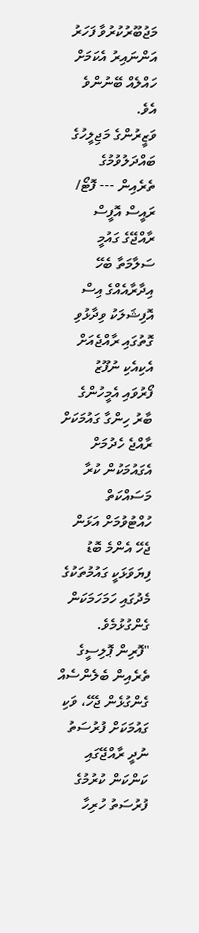މަޖުބޫރުކުރުވާ ފަހަރު އަންނައިރު އެކަމަށް ހައްލެއް ބޭނުންވެ އެވެ.
ވަޒީރުންގެ މަޖިލީހުގެ ބައްދަލުވުމުގެ ތެރެއިން --- ފޮޓޯ/ ރައީސް އޮފީސް
ރާއްޖޭގެ ގައުމީ ސަލާމަތާ ބެހޭ އިދާރާއެއްގެ އިސް އޮފިޝަލަކު ވިދާޅުވި ގޮތުގައި ރާއްޖެއަށް އެކިއެކި ނުފޫޒު ފޯރުވައި އެމީހުންގެ ބާރު ހިންގާ ގައުމަކަށް ރާއްޖެ ހެދުމަށް އެގައުމަކުން ކުރާ މަސައްކަތް ހުއްޓުވުމަށް އަޅަން ޖެހޭ އެންމެ ބޮޑު ފިޔަވަޅަކީ ގައުމުތަކުގެ މެދުގައި ހަމަހަމަކަން ގެންގުޅުމެވެ.
"ފޮރިން ޕޮލިސީގެ ތެރެއިން ބެލެންސެއް ގެންގުޅެން ޖެހޭ، ވަކި ގައުމަކަށް ފުރުސަތު ނުދީ ރާއްޖޭގައި ކަންކަން ކުރުމުގެ ފުރުސަތު ހުރިހާ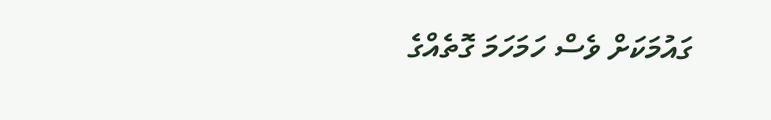ގައުމަކަށް ވެސް ހަމަހަމަ ގޮތެއްގެ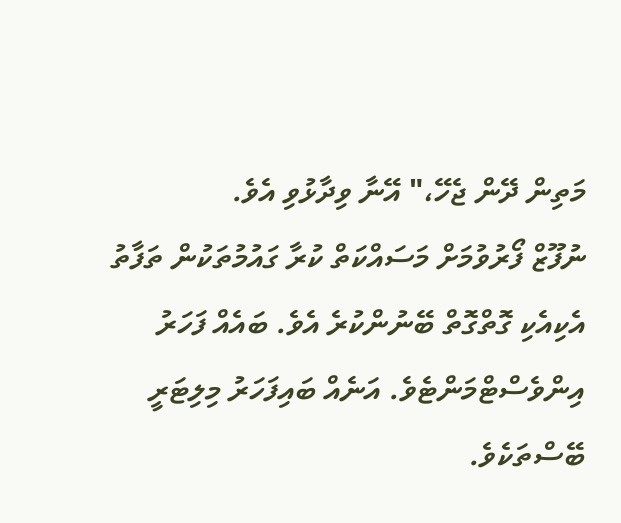މަތިން ދޭން ޖެހޭ،" އޭނާ ވިދާޅުވި އެވެ.
ނުފޫޒް ފޯރުވުމަށް މަސައްކަތް ކުރާ ގައުމުތަކުން ތަފާތު އެކިއެކި ގޮތްގޮތް ބޭނުންކުރެ އެވެ. ބައެއް ފަހަރު އިންވެސްޓްމަންޓެވެ. އަނެއް ބައިފަހަރު މިލިޓަރީ ބޭސްތަކެވެ.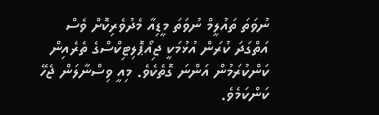ނުވަތަ ތައުލީމް ނުވަތަ މީޑިއާ މެދުވެރިކޮށް ވެސް އަތްގަދަ ކުރަން އުޅުމަކީ ޖިއޯޕޮލިޓިކްސްގެ ތެރެއިން ކަންކުރަމުން އަންނަ ގޮތެކެވެ. މިއީ ވިސްނާލަން ޖެހޭ ކަންކަމެވެ.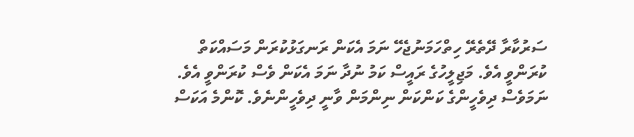ސަރުކާރާ ދޭތެރޭ ހިތްހަމަނުޖެހޭ ނަމަ އެކަން ރަނގަޅުކުރަން މަސައްކަތް ކުރަންވީ އެވެ. މަޖިލީހުގެ ރައީސް ކަމު ނުދާ ނަމަ އެކަން ވެސް ކުރަންވީ އެވެ. ނަމަވެސް ދިވެހީންގެ ކަންކަން ނިންމަން ވާނީ ދިވެހީންނެވެ. ކޮންމެ އަކަސް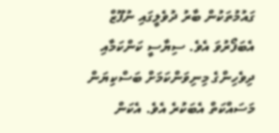ގައުމުތަކުން ބާރު ދުވެލީގައި ނުފޫޒް އެބަފޯރުވަ އެވެ. ސިޔާސީ ކަންކަމާއި ދިވެހިންގެ މިނިވަންކަމަށް ބަސްކިޔަން މަސައްކަތް އެބަކުރެ އެވެ. އެކަން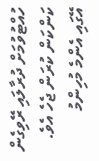ހުއްޓުވުމަށް ދުރާލައި ރޭވިގެން ކަންކަން ކުރަން ޖެހެ އެވެ. އޭގައި އެންމެ މުހިންމު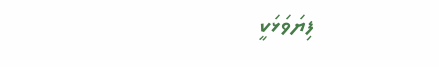ފިޔަވަޅަކީ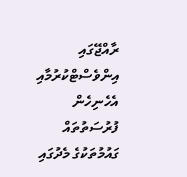ރާއްޖޭގައި އިންވެސްޓްކުރުމާއި އެހެނިހެން ފުރުސަތުތައް ގައުމުތަކުގެ މެދުގައި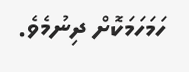ހަމަހަމަކޮށް ދިނުމެވެ.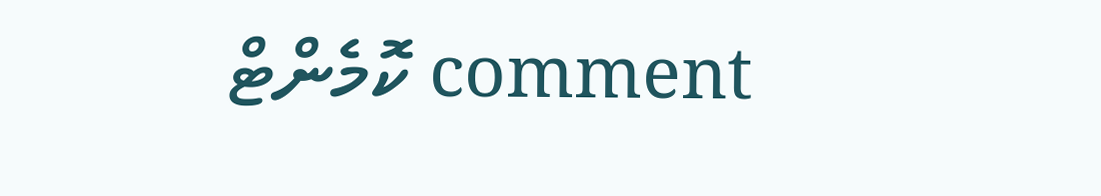comment ކޮމެންޓް